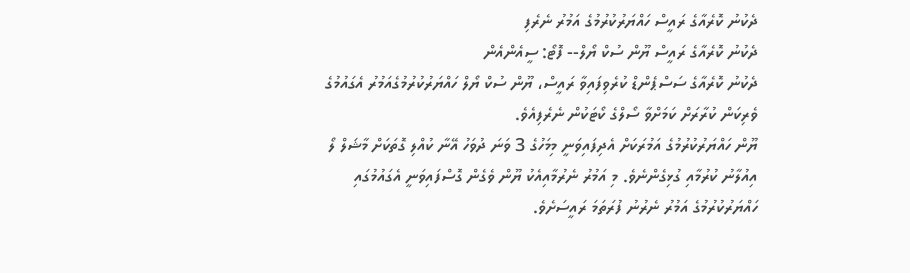ދެކުނު ކޮރެއާގެ ރައީސް ހައްޔަރުކުރުމުގެ އަމުރު ނެރެފި
ދެކުނު ކޮރެއާގެ ރައީސް ޔޫން ސުކް ޔޯލް-- ފޮޓޯ: ސީއެންއެން
ދެކުނު ކޮރެއާގެ ސަސްޕެންޑް ކުރެވިފައިވާ ރައީސް، ޔޫން ސުކް ޔޯލް ހައްޔަރުކުރުމުގެއަމުރު އެގައުމުގެ ވެރިކަން ކުރާރަށް ކަމަށްވާ ސޯލްގެ ކޯޓަކުން ނެރެފިއެވެ.
ޔޫން ހައްޔަރުކުރުމުގެ އަމުރަކަށް އެދިފައިވަނީ މިމަހުގެ 3 ވަނަ ދުވަހު އޭނާ ކުއްލި ގޮތަކަށް މާޝަލް ލޯ އިއުލާނު ކުރުމާއި ގުޅިގެންނެވެ. މި އަމުރު ނެރުމާއިއެކު ޔޫން ވެގެން ގޮސްފައިވަނީ އެގައުމުގައި ހައްޔަރުކުރުމުގެ އަމުރު ނެރުނު ފުރަތަމަ ރައީސަށެވެ.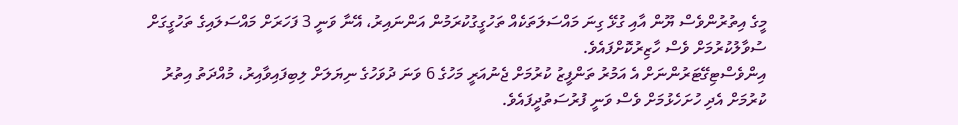މީގެ އިތުރުންވެސް ޔޫން އާއި ގުޅޭ ގިނަ މައްސަލަތަކެއް ތަހުގީގުކުރަމުން އަންނައިރު، އޭނާ ވަނީ 3 ފަހަރަށް މައްސަލައިގެ ތަހުގީގަށް ސުވާލުކުރުމަށް ވެސް ހާޒިރުކޮށްފައެވެ.
އިންވެސްޓިގޭޓަރުންނަށް އެ އަމުރު ތަންފީޒު ކުރުމަށް ޖެނުއަރީ މަހުގެ 6 ވަނަ ދުވަހުގެ ނިޔަލަށް ލިބިފައިވާއިރު، މުއްދަތު އިތުރު ކުރުމަށް އެދި ހުށަހެޅުމަށް ވެސް ވަނީ ފުރުސަތުދީފައެވެ.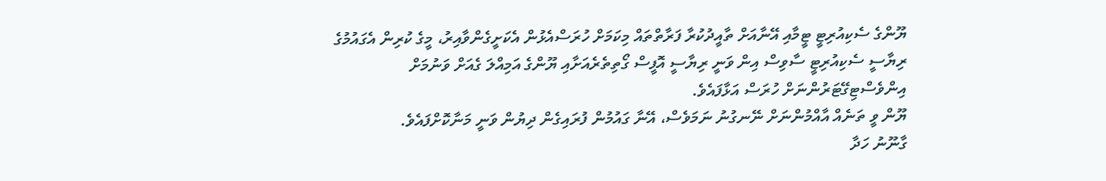ޔޫންގެ ސެކިއުރިޓީ ޓީމާއި އޭނާއަށް ތާއީދުކުރާ ފަރާތްތައް މިކަމަށް ހުރަސްއެޅުން އެކަށީގެންވާއިރު، މީގެ ކުރިން އެގައުމުގެ ރިޔާސީ ސެކިއުރިޓީ ސާވިސް އިން ވަނީ ރިޔާސީ އޮފީސް ގޯތިތެރެއަށާއި ޔޫންގެ އަމިއްލަ ގެއަށް ވަނުމަށް އިންވެސްޓިގޭޓަރުންނަށް ހުރަސް އަޅާފައެވެ.
ޔޫން ވީ ތަނެއް އާއްމުންނަށް ނޭނގުނު ނަމަވެސް، އޭނާ ގައުމުން ފުރައިގެން ދިޔުން ވަނީ މަނާކޮށްފައެވެ.
ގާނޫނު ހަދާ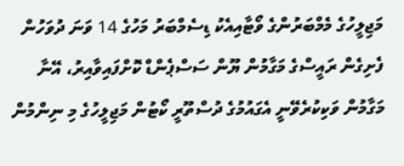މަޖިލީހުގެ މެމްބަރުންގެ ވޯޓާއިއެކު ޑިސެމްބަރު މަހުގެ 14 ވަނަ ދުވަހުން ފެށިގެން ރައީސްގެ މަގާމުން ޔޫން ސަސްޕެންޑް ކޮށްފައިވާއިރު، އޭނާ މަގާމުން ވަކިކުރެވޭނީ އެގައުމުގެ ދުސްތޫރީ ކޯޓުން މަޖިލީހުގެ މި ނިންމުން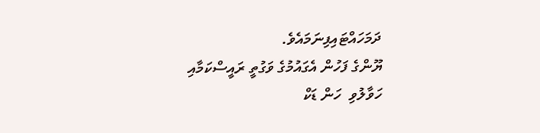ދަމަހައްޓައިފިނަމައެވެ.
ޔޫންގެ ފަހުން އެގައުމުގެ ވަގުތީ ރައީސްކަމާއި ހަވާލުވި  ހަން ޑަކް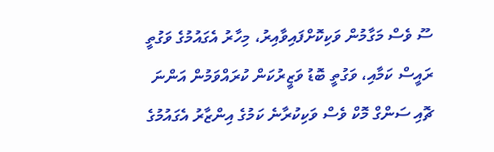ސޫ ވެސް މަގާމުން ވަކިކޮށްފައިވާއިރު، މިހާރު އެގައުމުގެ ވަގުތީ ރައީސް ކަމާއި، ވަގުތީ ބޮޑު ވަޒީރުކަން ކުރައްވަމުން އަންނަ ޗޮއި ސަންގް މޮކް ވެސް ވަކިކުރާނެ ކަމުގެ އިންޒާރު އެގައުމުގެ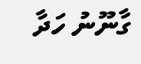ގާނޫނު ހަދާ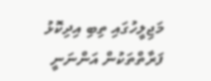މަޖިލީހުގައި ތިބި އިދިކޮޅު ފަރާތްތަކުން އަންނަނީ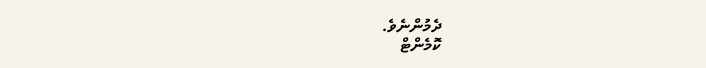ދެމުންނެވެ.
ކޮމެންޓް